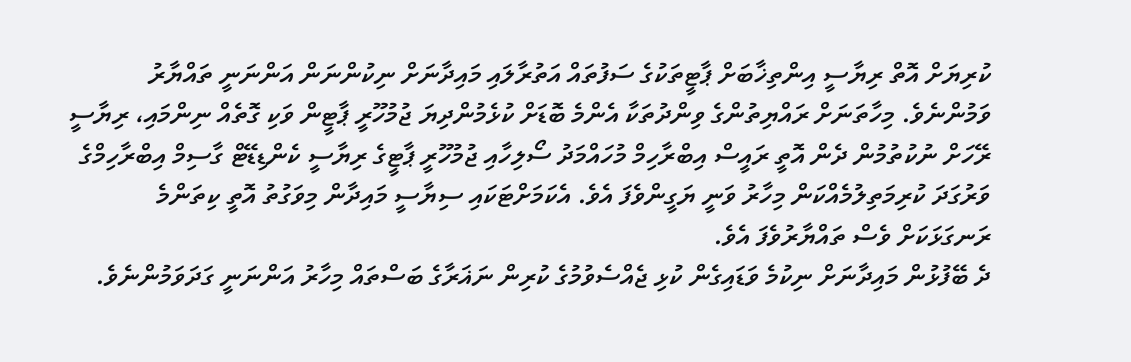ކުރިޔަށް އޮތް ރިޔާސީ އިންތިޚާބަށް ޕާޓީތަކުގެ ސަފުތައް އަތުރާލައި މައިދާނަށް ނިކުންނަން އަންނަނީ ތައްޔާރު ވަމުންނެވެ. މިހާތަނަށް ރައްޔިތުންގެ ވިންދުތަކާ އެންމެ ބޮޑަށް ކުޅެމުންދިޔަ ޖުމުހޫރީ ޕާޓީން ވަކި ގޮތެއް ނިންމައި، ރިޔާސީ ރޭހަށް ނުކުތުމުން ދެން އޮތީ ރައީސް އިބްރާހިމް މުހައްމަދު ސޯލިހާއި ޖުމުހޫރީ ޕާޓީގެ ރިޔާސީ ކެންޑިޑޭޓް ގާސިމް އިބްރާހިމްގެ ވަރުގަދަ ކުރިމަތިލުމެއްކަން މިހާރު ވަނީ ޔަގީންވެފަ އެވެ. އެކަމަށްޓަކައި ސިޔާސީ މައިދާން މިވަގުތު އޮތީ ކިތަންމެ ރަނގަޅަކަށް ވެސް ތައްޔާރުވެފަ އެވެ.
ދެ ބޭފުޅުން މައިދާނަށް ނިކުމެ ވަޑައިގެން ކުޅި ޖެއްސެވުމުގެ ކުރިން ނަޣަރާގެ ބަސްތައް މިހާރު އަންނަނީ ގަދަވަމުންނެވެ.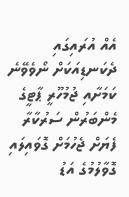އެއް އުރައިގައި ދެކަނޑިއަކަށް ނޯވެވޭނެ ކަމަށާއި ޖުމުހޫރީ ޕާޓީގެ މެންބަރުން ސަރުކާރާ ފެޔަށް ޖެހުމަށް ގޮވައިލައި ގޮވާލުމުގެ އަޑު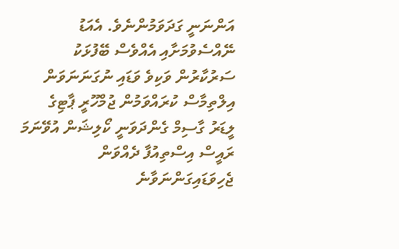އަންނަނީ ގަދަވަމުންނެވެ. އެއަޑު ނޭއްސެވުމަށާއި އެއްވެސް ބޭފުޅަކު ސަރުކާރުން ވަކިވެ ވަޑައި ނުގަނަނަވަން އިލްތިމާސް ކުރައްވަމުން ޖުމްހޫރީ ޕާޓިގެ ލީޑަރު ގާސިމް ގެންދަވަނީ ކޯލިޝަން އުވޭނަމަ ރައީސް އިސްތިއުފާ ދެއްވަން ޖެހިވަޑައިގަންނަވާނެ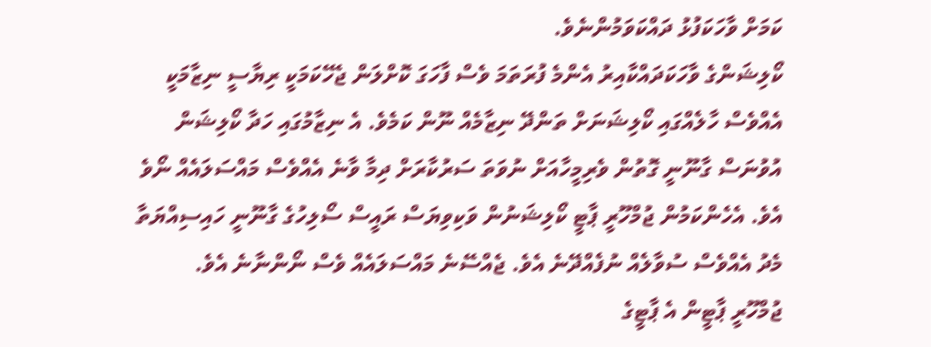ކަމަށް ވާހަކަފުޅު ދައްކަވަމުންނެވެ.
ކޯލިޝަންގެ ވާހަކަދައްކާއިރު އެންމެ ފުރަތަމަ ވެސް ފާހަގަ ކޮށްލަން ޖެހޭކަމަކީ ރިޔާސީ ނިޒާމަކީ އެއްވެސް ހާލެއްގައި ކޯލިޝަނަށް ތަންދޭ ނިޒާމެއް ނޫން ކަމެވެ. އެ ނިޒާމުގައި ހަދާ ކޯލިޝަން އުވުނަސް ގާނޫނީ ގޮތުން ވެރިމީހާއަށް ނުވަތަ ސަރުކާރަށް ދިމާ ވާނެ އެއްވެސް މައްސަލައެއް ނޯވެ އެވެ. އެހެންކަމުން ޖުމްހޫރީ ޕާޓީ ކޯލިޝަނުން ވަކިވިޔަސް ރައީސް ސޯލިހުގެ ގާނޫނީ ހައިސިއްޔަތާ މެދު އެއްވެސް ސުވާލެއް ނުފެއްދޭނެ އެވެ. ޖެއްސޭނެ މައްސަލައެއް ވެސް ނޯންނާނެ އެވެ.
ޖުމްހޫރީ ޕާޓީން އެ ޕާޓީގެ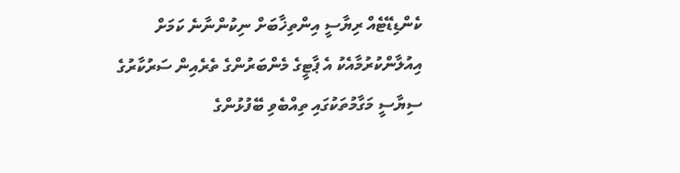ކެންޑިޑޭޓެއް ރިޔާސީ އިންތިޚާބަށް ނިކުންނާނެ ކަމަށް އިއުލާންކުރުމާއެކު އެ ޕާޓީގެ މެންބަރުންގެ ތެރެއިން ސަރުކާރުގެ ސިޔާސީ މަގާމުތަކުގައި ތިއްބެވި ބޭފުޅުންގެ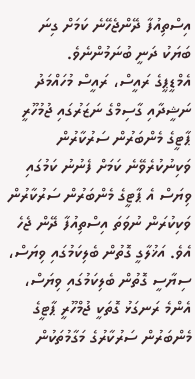އިސްތިއުފާ ދޭންޖެހޭނެ ކަމަށް ގިނަ ބަޔަކު ދަނީ ބުނަމުންނެވެ.
އެމްޑީޕީގެ ރައީސް، ރައީސް މުހައްމަދު ނަޝީދާއި ގާސިމްގެ ނަޒަރުގައި ޖުމުހޫރީ ޕާޓީގެ މެންބަރުން ސަރުކާރުން ވަކިނުކުރެވޭނެ ކަމަށް ފެނުނު ކަމުގައި ވިޔަސް އެ ޕާޓީގެ މެންބަރުން ސަރުކާރުން ވަކިކުރަން ނުވަތަ އިސްތިއުފާ ދޭން ޖެހެ އެވެ. އަޚުލާގީ ގޮތުން ބެލިކަމުގައި ވިޔަސް، ސިޔާސީ ގޮތުން ބެލިކަމުގައި ވިޔަސް، އެންމެ ރަނގަޅު ގޮތަކީ ޖުމްހޫރީ ޕާޓީގެ މެންބަރުން ސަރުކާރުގެ މަގާމުތަކުން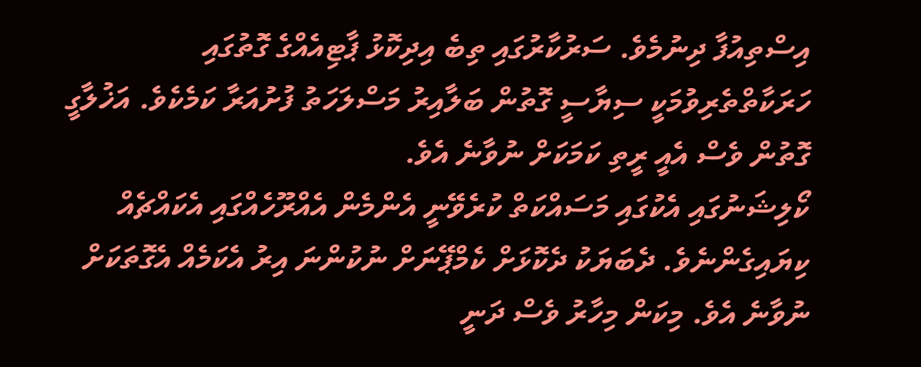އިސްތިއުފާ ދިނުމެވެ. ސަރުކާރުގައި ތިބެ އިދިކޮޅު ޕާޓިއެއްގެ ގޮތުގައި ހަރަކާތްތެރިވުމަކީ ސިޔާސީ ގޮތުން ބަލާއިރު މަސްލަހަތު ފުށުއަރާ ކަމެކެވެ. އަޚުލާގީ ގޮތުން ވެސް އެއީ ރީތި ކަމަކަށް ނުވާނެ އެވެ.
ކޯލިޝަނުގައި އެކުގައި މަސައްކަތް ކުރެވޭނީ އެންމެން އެއްރޫހެއްގައި އެކައްޗެއް ކިޔައިގެންނެވެ. ދެބަޔަކު ދެކޮޅަށް ކެމްޕޭނަށް ނުކުންނަ އިރު އެކަމެއް އެގޮތަކަށް ނުވާނެ އެވެ. މިކަން މިހާރު ވެސް ދަނީ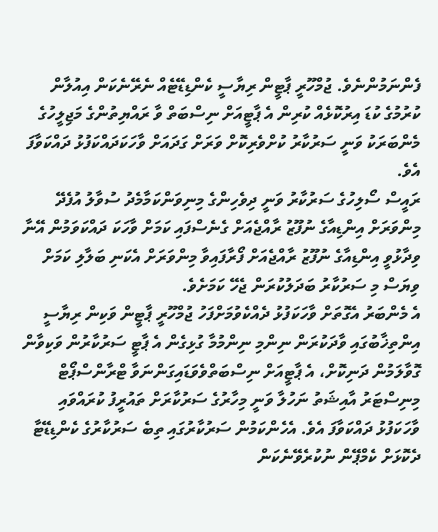ފެންނަމުންނެވެ. ޖުމްހޫރީ ޕާޓީން ރިޔާސީ ކެންޑިޑޭޓެއް ނެރޭނެކަން އިއުލާން ކުރުމުގެ ކުޑަ އިރުކޮޅެއް ކުރިން އެ ޕާޓީއަށް ނިސްބަތް ވާ ރައްޔިތުންގެ މަޖިލީހުގެ މެންބަރަކު ވަނީ ސަރުކާރު ކުށްވެރިކޮށް ވަރަށް ގަދައަށް ވާހަކަދައްކަފުޅު ދައްކަވާފަ އެވެ.
ރައީސް ސޯލިހުގެ ސަރުކާރު ވަނީ ދިވެހިންގެ މިނިވަންކަމާމެދު ސުވާލު އުފެދޭ މިންވަރަށް އިންޑިއާގެ ނުފޫޒު ރާއްޖެއަށް ގެނެސްފައި ކަމަށް ވާހަކަ ދައްކަވަމުން އޭނާ ވިދާޅުވީ އިންޑިއާގެ ނުފޫޒު ރާއްޖެއަށް ފޯރާފައިވާ މިންވަރަށް އެކަނި ބަލާލި ކަމަށް ވިޔަސް މި ސަރުކާރު ބަދަލުކުރަން ޖެހޭ ކަމަށެވެ.
އެ މެންބަރު އެގޮތަށް ވާހަކަފުޅު ދެއްކެވުމަށްފަހު ޖުމްހޫރީ ޕާޓީން ވަކިން ރިޔާސީ އިންތިޚާބުގައި ވާދަކުރަން ނިންމި ނިންމުމާ ގުޅިގެން އެ ޕާޓީ ސަރުކާރުން ވަކިވާން ގޮވާލަމުން ދަނިކޮށް، އެ ޕާޓީއަށް ނިސްބަތްވެވަޑައިގަންނަވާ ޓްރާންސްޕޯޓް މިނިސްޓަރު އާއިޝަތު ނަހުލާ ވަނީ މިހާރުގެ ސަރުކާރަށް ތައުރީފު ކުރައްވައި ވާހަކަފުޅު ދައްކަވާފަ އެވެ. އެހެންކަމުން ސަރުކާރުގައި ތިބެ ސަރުކާރުގެ ކެންޑިޑޭޓާ ދެކޮޅަށް ކެމްޕޭން ނުކުރެވޭނެކަން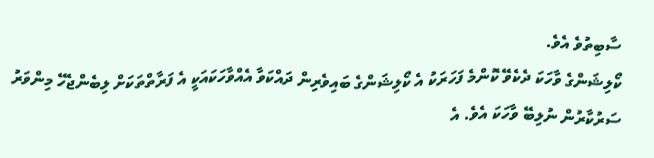ސާބިތުވެ އެވެ.
ކޯލިޝަންގެ ވާހަކަ ދެކެވޭ ކޮންމެ ފަހަރަކު އެ ކޯލިޝަންގެ ބައިވެރިން ދައްކަވާ އެއްވާހަކައަކީ އެ ފަރާތްތަކަށް ލިބެންޖެހޭ މިންވަރު ސަރުކާރުން ނުލިބޭ ވާހަކަ އެވެ. އެ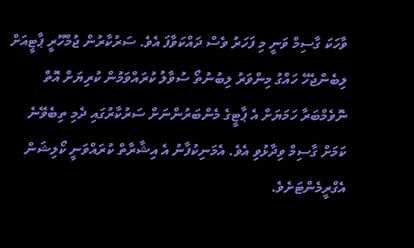ވާހަކަ ގާސިމް ވަނީ މި ފަހަރު ވެސް ދައްކަވާފަ އެވެ. ސަރުކާރުން ޖުމްހޫރީ ޕާޓީއަށް ލިބެންޖެހޭ ހައްގު މިންވަރު ލިބުނުތޯ ސުވާލު ކުރައްވަމުން ކުރިޔަށް އޮތް ނޮވެމްބަރާ ހަމަޔަށް އެ ޕާޓީގެ މެންބަރުންނަށް ސަރުކާރުގައި ދެމި ތިބެވޭނެ ކަމަށް ގާސިމް ވިދާޅުވި އެވެ. އެމަނިކުފާނު އެ އިޝާރާތް ކުރައްވަނީ ކޯލިޝަން އެގްރީމެންޓަށެވެ.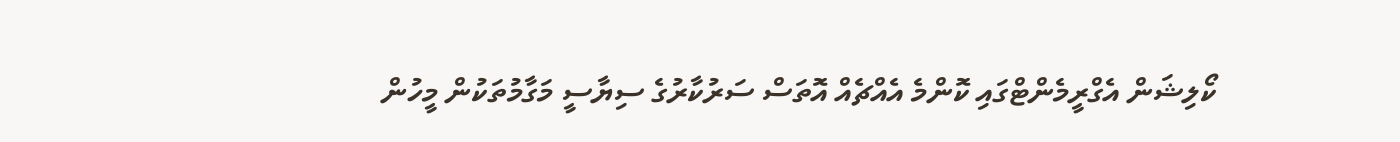ކޯލިޝަން އެގްރީމެންޓްގައި ކޮންމެ އެއްޗެއް އޮތަސް ސަރުކާރުގެ ސިޔާސީ މަގާމުތަކުން މީހުން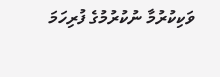ވަކިކުރުމާ ނުކުރުމުގެ ފުރިހަމަ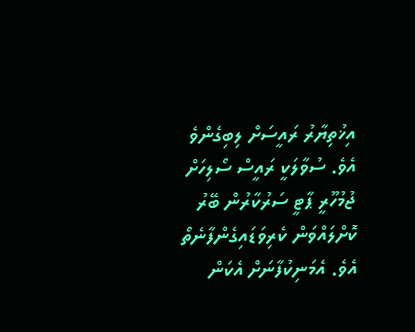އިޚުތިޔާރު ރައީސަށް ލިބިގެންވެ އެވެ. ސުވާލަކީ ރައީސް ސޯލިހަށް ޖުމުހޫރީ ޕާޓީ ސަރުކާރުން ބޭރު ކޮށްލައްވަން ކެރިވަޑައިގެންފާނެތޯ އެވެ. އެމަނިކުފާނަށް އެކަން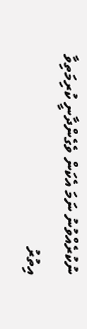ނުކުރެއްވުނު ނަމަ އެކަން ވެގެންދާނީ ކުރިމަތިވާ އިތުރު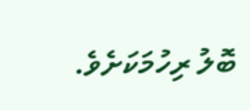ބޮލު ރިހުމަކަށެވެ.